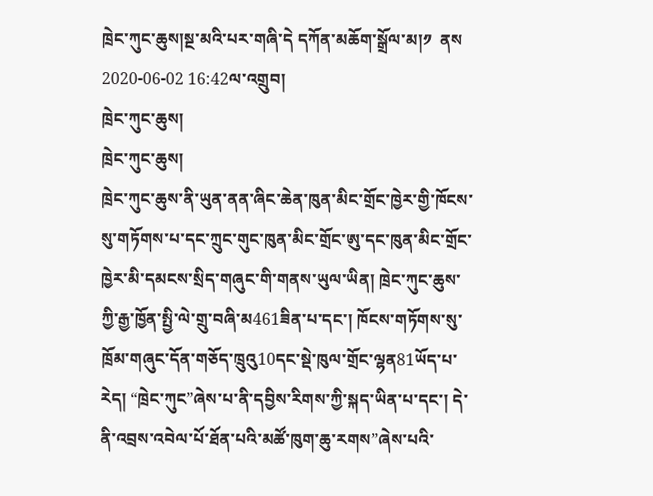ཁྲེང་ཀུང་ཆུས།སྔ་མའི་པར་གཞི་དེ དཀོན་མཆོག་སྒྲོལ་མ།༡  ནས 2020-06-02 16:42ལ་འགྲུབ།
ཁྲེང་ཀུང་ཆུས།
ཁྲེང་ཀུང་ཆུས།
ཁྲེང་ཀུང་ཆུས་ནི་ཡུན་ནན་ཞིང་ཆེན་ཁུན་མིང་གྲོང་ཁྱེར་གྱི་ཁོངས་སུ་གཏོགས་པ་དང་ཀྲུང་གུང་ཁུན་མིང་གྲོང་ཨུ་དང་ཁུན་མིང་གྲོང་ཁྱེར་མི་དམངས་སྲིད་གཞུང་གི་གནས་ཡུལ་ཡིན། ཁྲེང་ཀུང་ཆུས་ཀྱི་རྒྱ་ཁྱོན་སྤྱི་ལེ་གྲུ་བཞི་མ461ཟིན་པ་དང་། ཁོངས་གཏོགས་སུ་ཁྲོམ་གཞུང་དོན་གཅོད་ཁྲུའུ10དང་སྡེ་ཁུལ་གྲོང་ལྷན81ཡོད་པ་རེད། “ཁྲེང་ཀུང”ཞེས་པ་ནི་དབྱིས་རིགས་ཀྱི་སྐད་ཡིན་པ་དང་། དེ་ནི་འབྲས་འབེལ་པོ་ཐོན་པའི་མཚོ་ཁུག་ཆུ་རགས”ཞེས་པའི་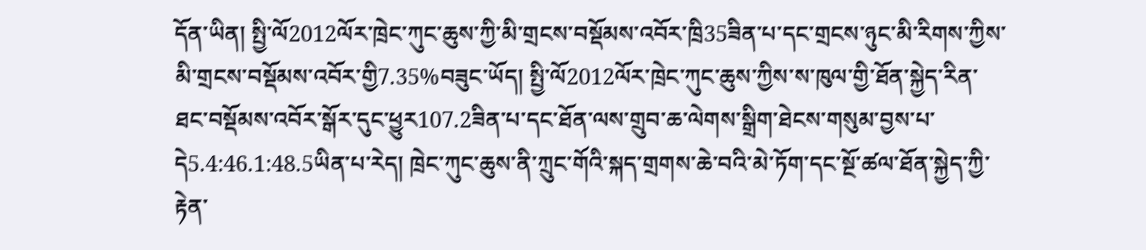དོན་ཡིན། སྤྱི་ལོ2012ལོར་ཁྲེང་ཀུང་ཆུས་ཀྱི་མི་གྲངས་བསྡོམས་འབོར་ཁྲི35ཟིན་པ་དང་གྲངས་ཉུང་མི་རིགས་ཀྱིས་མི་གྲངས་བསྡོམས་འབོར་གྱི7.35%བཟུང་ཡོད། སྤྱི་ལོ2012ལོར་ཁྲེང་ཀུང་ཆུས་ཀྱིས་ས་ཁུལ་གྱི་ཐོན་སྐྱེད་རིན་ཐང་བསྡོམས་འབོར་སྒོར་དུང་ཕྱུར107.2ཟིན་པ་དང་ཐོན་ལས་གྲུབ་ཆ་ལེགས་སྒྲིག་ཐེངས་གསུམ་བྱས་པ་དེ5.4:46.1:48.5ཡིན་པ་རེད། ཁྲེང་ཀུང་ཆུས་ནི་ཀྲུང་གོའི་སྐད་གྲགས་ཆེ་བའི་མེ་ཏོག་དང་སྔོ་ཚལ་ཐོན་སྐྱེད་ཀྱི་རྟེན་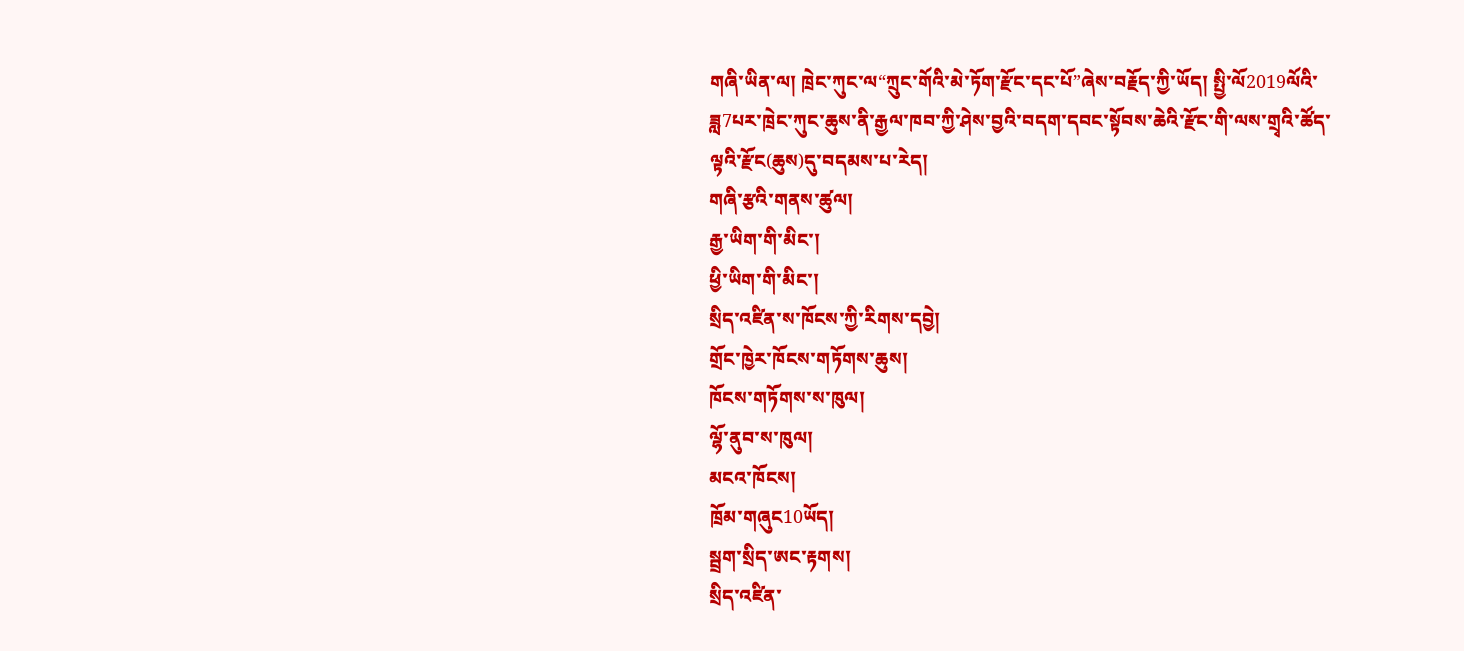གཞི་ཡིན་ལ། ཁྲེང་ཀུང་ལ“ཀྲུང་གོའི་མེ་ཏོག་རྫོང་དང་པོ”ཞེས་བརྗོད་ཀྱི་ཡོད། སྤྱི་ལོ2019ལོའི་ཟླ7པར་ཁྲེང་ཀུང་ཆུས་ནི་རྒྱལ་ཁབ་ཀྱི་ཤེས་བྱའི་བདག་དབང་སྟོབས་ཆེའི་རྫོང་གི་ལས་གྲྭའི་ཚོད་ལྟའི་རྫོང(ཆུས)དུ་བདམས་པ་རེད།
གཞི་རྩའི་གནས་ཚུལ།
རྒྱ་ཡིག་གི་མིང་།
ཕྱི་ཡིག་གི་མིང་།
སྲིད་འཛིན་ས་ཁོངས་ཀྱི་རིགས་དབྱེ།
གྲོང་ཁྱེར་ཁོངས་གཏོགས་ཆུས།
ཁོངས་གཏོགས་ས་ཁུལ།
ལྷོ་ནུབ་ས་ཁུལ།
མངའ་ཁོངས།
ཁྲོམ་གཞུང10ཡོད།
སྦྲག་སྲིད་ཨང་རྟགས།
སྲིད་འཛིན་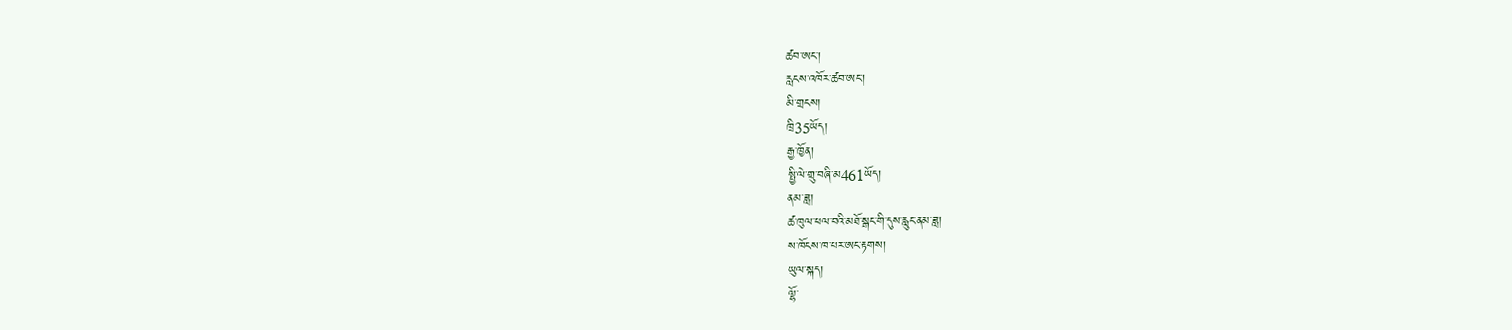ཚབ་ཨང་།
རླངས་འཁོར་ཚབ་ཨང་།
མི་གྲངས།
ཁྲི35ཡོད།
རྒྱ་ཁྱོན།
སྤྱི་ལེ་གྲུ་བཞི་མ461ཡོད།
ནམ་ཟླ།
ཚ་ཁུལ་ཕལ་བའི་མཐོ་སྒང་གི་དུས་རླུང་ནམ་ཟླ།
ས་ཁོངས་ཁ་པར་ཨང་རྟགས།
ཡུལ་སྐད།
ལྷོ་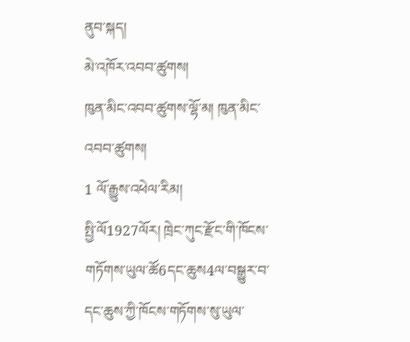ནུབ་སྐད།
མེ་འཁོར་འབབ་ཚུགས།
ཁུན་མིང་འབབ་ཚུགས་ལྷོ་མ། ཁུན་མིང་འབབ་ཚུགས།
1 ལོ་རྒྱུས་འཕེལ་རིམ།
སྤྱི་ལོ1927ལོར། ཁྲེང་ཀུང་རྫོང་གི་ཁོངས་གཏོགས་ཡུལ་ཚོ6དང་ཆུས4ལ་བསྒྱུར་བ་དང་ཆུས་ཀྱི་ཁོངས་གཏོགས་སུ་ཡུལ་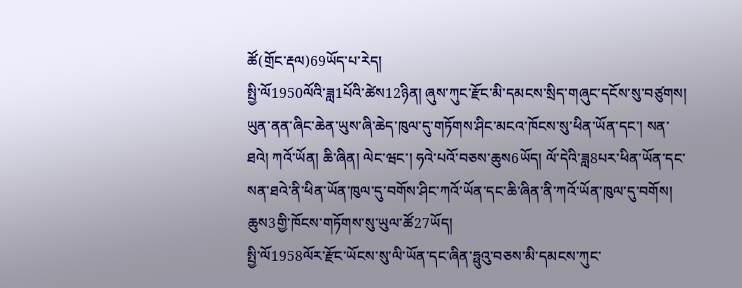ཚོ(གྲོང་རྡལ)69ཡོད་པ་རེད།
སྤྱི་ལོ1950ལོའི་ཟླ1པོའི་ཚེས12ཉིན། ཞུས་ཀུང་རྫོང་མི་དམངས་སྲིད་གཞུང་དངོས་སུ་བཙུགས། ཡུན་ནན་ཞིང་ཆེན་ཡུས་ཞི་ཆེད་ཁུལ་དུ་གཏོགས་ཤིང་མངའ་ཁོངས་སུ་ཕིན་ཡོན་དང་། སན་ཐའེ། ཀའོ་ཡོན། ཆི་ཞིན། ལེང་ཝང་། ཧའེ་པའོ་བཅས་ཆུས6ཡོད། ལོ་དེའི་ཟླ8པར་ཕིན་ཡོན་དང་སན་ཐའེ་ནི་ཕིན་ཡོན་ཁུལ་དུ་བགོས་ཤིང་ཀའོ་ཡོན་དང་ཆི་ཞིན་ནི་ཀའོ་ཡོན་ཁུལ་དུ་བགོས། ཆུས3གྱི་ཁོངས་གཏོགས་སུ་ཡུལ་ཚོ27ཡོད།
སྤྱི་ལོ1958ལོར་རྫོང་ཡོངས་སུ་ལི་ཡོན་དང་ཞིན་ཧྥུའུ་བཅས་མི་དམངས་ཀུང་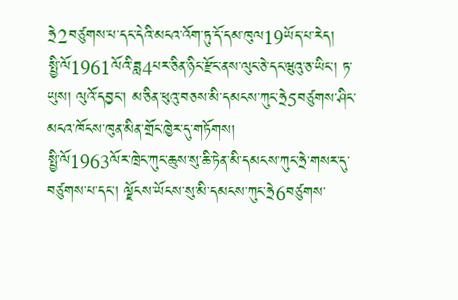ཧྲེ2བཙུགས་པ་དང་དེའི་མངའ་འོག་ཏུ་དོ་དམ་ཁུལ19ཡོད་པ་རེད།
སྤྱི་ལོ1961ལོའི་ཟླ4པར་ཅིན་ཉིང་རྫོང་ནས་ལུང་ཅེ་དང་ཝུའུ་ཅ་ཡིང་། ཏ་ཡུས། ལུའོ་དབྱང་། མ་ཅིན་ཕུའུ་བཅས་མི་དམངས་ཀུང་ཧྲེ5བཙུགས་ཤིང་མངའ་ཁོངས་ཁུན་མིན་གྲོང་ཁྱེར་དུ་གཏོགས།
སྤྱི་ལོ1963ལོར་ཁྲེང་ཀུང་ཆུས་སུ་ཆི་ཏེན་མི་དམངས་ཀུང་ཧྲེ་གསར་དུ་བཙུགས་པ་དང་། ལྗོངས་ཡོངས་སུ་མི་དམངས་ཀུང་ཧྲེ6བཙུགས་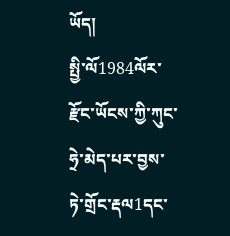ཡོད།
སྤྱི་ལོ1984ལོར་རྫོང་ཡོངས་ཀྱི་ཀུང་ཧྲེ་མེད་པར་བྱས་ཏེ་གྲོང་རྡལ1དང་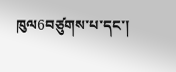ཁུལ6བཙུགས་པ་དང་།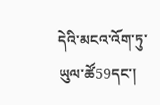དེའི་མངའ་འོག་ཏུ་ཡུལ་ཚོ59དང་།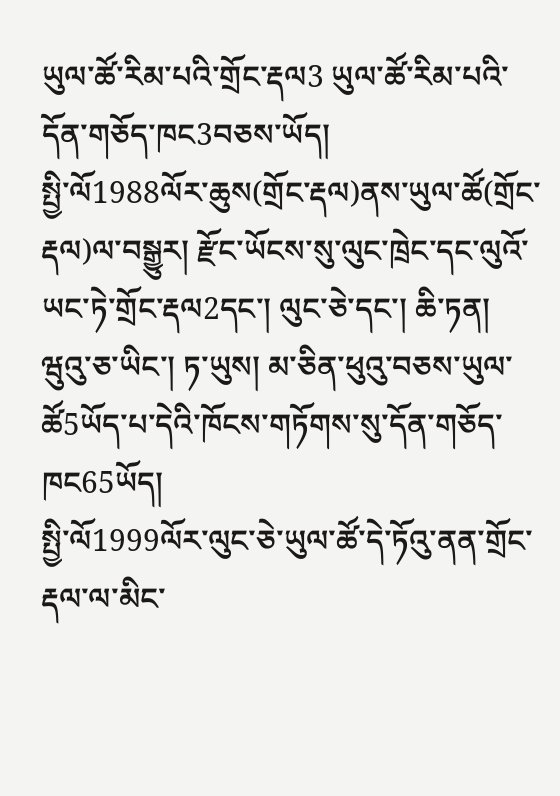ཡུལ་ཚོ་རིམ་པའི་གྲོང་རྡལ3 ཡུལ་ཚོ་རིམ་པའི་དོན་གཅོད་ཁང3བཅས་ཡོད།
སྤྱི་ལོ1988ལོར་ཆུས(གྲོང་རྡལ)ནས་ཡུལ་ཚོ(གྲོང་རྡལ)ལ་བསྒྱུར། རྫོང་ཡོངས་སུ་ལུང་ཁྲེང་དང་ལུའོ་ཡང་ཏེ་གྲོང་རྡལ2དང་། ལུང་ཅེ་དང་། ཆི་ཏན། ཝུའུ་ཅ་ཡིང་། ཏ་ཡུས། མ་ཅིན་ཕུའུ་བཅས་ཡུལ་ཚོ5ཡོད་པ་དེའི་ཁོངས་གཏོགས་སུ་དོན་གཅོད་ཁང65ཡོད།
སྤྱི་ལོ1999ལོར་ལུང་ཅེ་ཡུལ་ཚོ་དེ་ཏོའུ་ནན་གྲོང་རྡལ་ལ་མིང་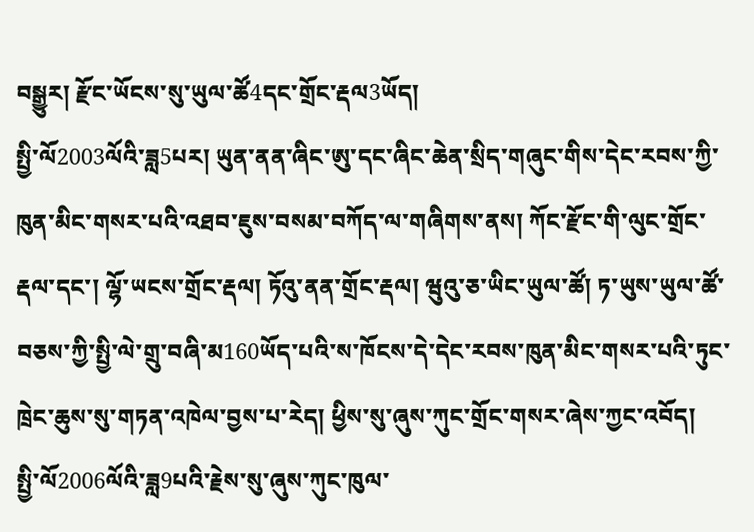བསྒྱུར། རྫོང་ཡོངས་སུ་ཡུལ་ཚོ4དང་གྲོང་རྡལ3ཡོད།
སྤྱི་ལོ2003ལོའི་ཟླ5པར། ཡུན་ནན་ཞིང་ཨུ་དང་ཞིང་ཆེན་སྲིད་གཞུང་གིས་དེང་རབས་ཀྱི་ཁུན་མིང་གསར་པའི་འཐབ་ཇུས་བསམ་བཀོད་ལ་གཞིགས་ནས། ཀོང་རྫོང་གི་ལུང་གྲོང་རྡལ་དང་། ལྷོ་ཡངས་གྲོང་རྡལ། ཏོའུ་ནན་གྲོང་རྡལ། ཝུའུ་ཅ་ཡིང་ཡུལ་ཚོ། ཏ་ཡུས་ཡུལ་ཚོ་བཅས་ཀྱི་སྤྱི་ལེ་གྲུ་བཞི་མ160ཡོད་པའི་ས་ཁོངས་དེ་དེང་རབས་ཁུན་མིང་གསར་པའི་ཏུང་ཁྲེང་ཆུས་སུ་གཏན་འཁེལ་བྱས་པ་རེད། ཕྱིས་སུ་ཞུས་ཀུང་གྲོང་གསར་ཞེས་ཀྱང་འབོད།
སྤྱི་ལོ2006ལོའི་ཟླ9པའི་རྗེས་སུ་ཞུས་ཀུང་ཁུལ་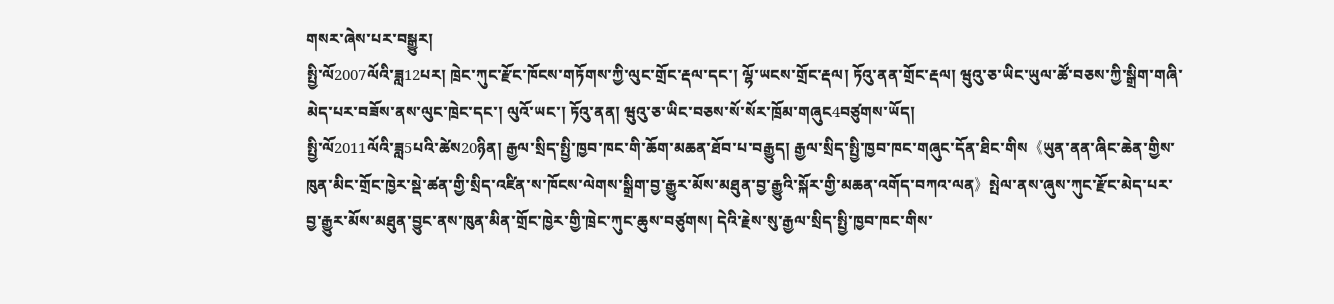གསར་ཞེས་པར་བསྒྱུར།
སྤྱི་ལོ2007ལོའི་ཟླ12པར། ཁྲེང་ཀུང་རྫོང་ཁོངས་གཏོགས་ཀྱི་ལུང་གྲོང་རྡལ་དང་། ལྷོ་ཡངས་གྲོང་རྡལ། ཏོའུ་ནན་གྲོང་རྡལ། ཝུའུ་ཅ་ཡིང་ཡུལ་ཚོ་བཅས་ཀྱི་སྒྲིག་གཞི་མེད་པར་བཟོས་ནས་ལུང་ཁྲེང་དང་། ལུའོ་ཡང་། ཏོའུ་ནན། ཝུའུ་ཅ་ཡིང་བཅས་སོ་སོར་ཁྲོམ་གཞུང4བཙུགས་ཡོད།
སྤྱི་ལོ2011ལོའི་ཟླ5པའི་ཚེས20ཉིན། རྒྱལ་སྲིད་སྤྱི་ཁྱབ་ཁང་གི་ཆོག་མཆན་ཐོབ་པ་བརྒྱུད། རྒྱལ་སྲིད་སྤྱི་ཁྱབ་ཁང་གཞུང་དོན་ཐིང་གིས《ཡུན་ནན་ཞིང་ཆེན་གྱིས་ཁུན་མིང་གྲོང་ཁྱེར་སྡེ་ཚན་གྱི་སྲིད་འཛིན་ས་ཁོངས་ལེགས་སྒྲིག་བྱ་རྒྱུར་མོས་མཐུན་བྱ་རྒྱུའི་སྐོར་གྱི་མཆན་འགོད་བཀའ་ལན》སྤེལ་ནས་ཞུས་ཀུང་རྫོང་མེད་པར་བྱ་རྒྱུར་མོས་མཐུན་བྱུང་ནས་ཁུན་མིན་གྲོང་ཁྱེར་གྱི་ཁྲེང་ཀུང་ཆུས་བཙུགས། དེའི་རྗེས་སུ་རྒྱལ་སྲིད་སྤྱི་ཁྱབ་ཁང་གིས་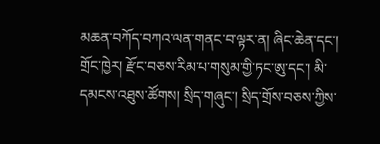མཆན་བཀོད་བཀའ་ལན་གནང་བ་ལྟར་ན། ཞིང་ཆེན་དང་། གྲོང་ཁྱེར། རྫོང་བཅས་རིམ་པ་གསུམ་གྱི་ཏང་ཨུ་དང་། མི་དམངས་འཐུས་ཚོགས། སྲིད་གཞུང་། སྲིད་གྲོས་བཅས་ཀྱིས་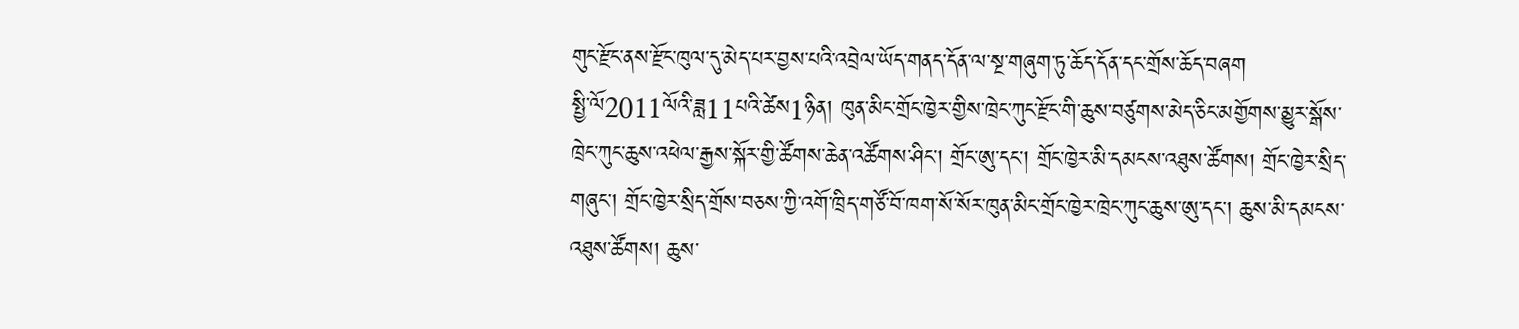གུང་རྫོང་ནས་རྫོང་ཁུལ་དུ་མེད་པར་བྱས་པའི་འབྲེལ་ཡོད་གནད་དོན་ལ་སྔ་གཞུག་ཏུ་ཆོད་དོན་དང་གྲོས་ཆོད་བཞག
སྤྱི་ལོ2011ལོའི་ཟླ11པའི་ཚེས1ཉིན། ཁུན་མིང་གྲོང་ཁྱེར་གྱིས་ཁྲེང་ཀུང་རྫོང་གི་ཆུས་བཙུགས་མེད་ཅིང་མགྱོགས་མྱུར་སྒོས་ཁྲེང་ཀུང་ཆུས་འཕེལ་རྒྱས་སྐོར་གྱི་ཚོགས་ཆེན་འཚོགས་ཤིང་། གྲོང་ཨུ་དང་། གྲོང་ཁྱེར་མི་དམངས་འཐུས་ཚོགས། གྲོང་ཁྱེར་སྲིད་གཞུང་། གྲོང་ཁྱེར་སྲིད་གྲོས་བཅས་ཀྱི་འགོ་ཁྲིད་གཙོ་བོ་ཁག་སོ་སོར་ཁུན་མིང་གྲོང་ཁྱེར་ཁྲེང་ཀུང་ཆུས་ཨུ་དང་། ཆུས་མི་དམངས་འཐུས་ཚོགས། ཆུས་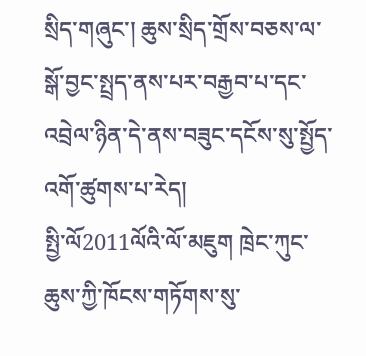སྲིད་གཞུང་། ཆུས་སྲིད་གྲོས་བཅས་ལ་སྒོ་བྱང་སྤྲད་ནས་པར་བརྒྱབ་པ་དང་འབྲེལ་ཉིན་དེ་ནས་བཟུང་དངོས་སུ་སྤྱོད་འགོ་ཚུགས་པ་རེད།
སྤྱི་ལོ2011ལོའི་ལོ་མཇུག ཁྲེང་ཀུང་ཆུས་ཀྱི་ཁོངས་གཏོགས་སུ་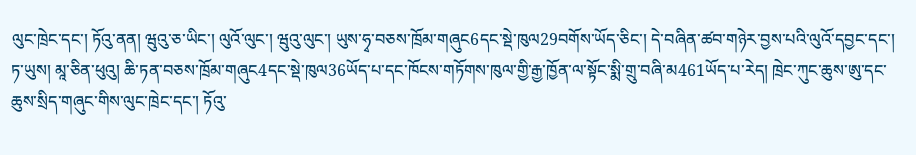ལུང་ཁྲེང་དང་། ཏོའུ་ནན། ཝུའུ་ཅ་ཡིང་། ལུའོ་ལུང་། ཝུའུ་ལུང་། ཡུས་ཧྭ་བཅས་ཁྲོམ་གཞུང6དང་སྡེ་ཁུལ29བགོས་ཡོད་ཅིང་། དེ་བཞིན་ཚབ་གཉེར་བྱས་པའི་ལུའོ་དབྱང་དང་། ཏ་ཡུས། མཱ་ཅིན་ཕུའུ། ཆི་ཏན་བཅས་ཁྲོམ་གཞུང4དང་སྡེ་ཁུལ36ཡོད་པ་དང་ཁོངས་གཏོགས་ཁུལ་གྱི་རྒྱ་ཁྱོན་ལ་སྟོང་སྨི་གྲུ་བཞི་མ461ཡོད་པ་རེད། ཁྲེང་ཀུང་ཆུས་ཨུ་དང་ཆུས་སྲིད་གཞུང་གིས་ལུང་ཁྲེང་དང་། ཏོའུ་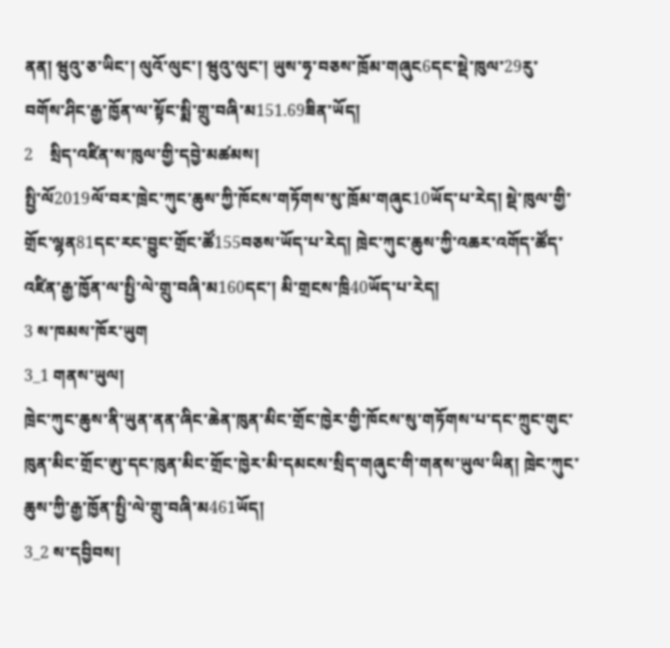ནན། ཝུའུ་ཅ་ཡིང་། ལུའོ་ལུང་། ཝུའུ་ལུང་། ཡུས་ཧྭ་བཅས་ཁྲོམ་གཞུང6དང་སྡེ་ཁུལ་29རུ་བགོས་ཤིང་རྒྱ་ཁྱོན་ལ་སྟོང་སྨི་གྲུ་བཞི་མ151.69ཟིན་ཡོད།
2    སྲིད་འཛིན་ས་ཁུལ་གྱི་དབྱེ་མཚམས།
སྤྱི་ལོ2019ལོ་བར་ཁྲེང་ཀུང་ཆུས་ཀྱི་ཁོངས་གཏོགས་སུ་ཁྲོམ་གཞུང10ཡོད་པ་རེད། སྡེ་ཁུལ་གྱི་གྲོང་ལྷན81དང་རང་བྱུང་གྲོང་ཚོ155བཅས་ཡོད་པ་རེད། ཁྲེང་ཀུང་ཆུས་ཀྱི་འཆར་འགོད་ཚོད་འཛིན་རྒྱ་ཁྱོན་ལ་སྤྱི་ལེ་གྲུ་བཞི་མ160དང་། མི་གྲངས་ཁྲི40ཡོད་པ་རེད།
3 ས་ཁམས་ཁོར་ཡུག
3_1 གནས་ཡུལ།
ཁྲེང་ཀུང་ཆུས་ནི་ཡུན་ནན་ཞིང་ཆེན་ཁུན་མིང་གྲོང་ཁྱེར་གྱི་ཁོངས་སུ་གཏོགས་པ་དང་ཀྲུང་གུང་ཁུན་མིང་གྲོང་ཨུ་དང་ཁུན་མིང་གྲོང་ཁྱེར་མི་དམངས་སྲིད་གཞུང་གི་གནས་ཡུལ་ཡིན། ཁྲེང་ཀུང་ཆུས་ཀྱི་རྒྱ་ཁྱོན་སྤྱི་ལེ་གྲུ་བཞི་མ461ཡོད།
3_2 ས་དབྱིབས།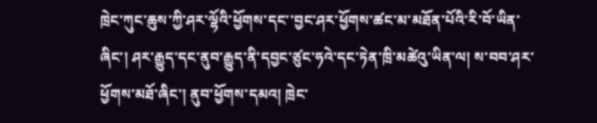ཁྲེང་ཀུང་ཆུས་ཀྱི་ཤར་ལྷོའི་ཕྱོགས་དང་་བྱང་ཤར་ཕྱོགས་ཚང་མ་མཐོན་པོའི་རི་བོ་ཡིན་ཞིང་། ཤར་རྒྱུད་དང་ནུབ་རྒྱུད་ནི་དབྱང་ཙུང་ཧའེ་དང་ཏེན་ཁྲི་མཚེའུ་ཡིན་ལ། ས་བབ་ཤར་ཕྱོགས་མཐོ་ཞིང་། ནུབ་ཕྱོགས་དམའ། ཁྲེང་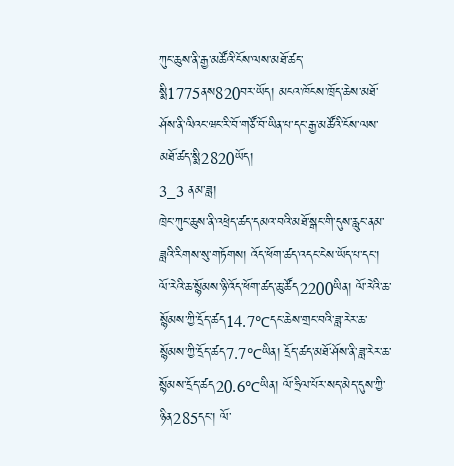ཀུང་ཆུས་ནི་རྒྱ་མཚོའི་ངོས་ལས་མཐོ་ཚད་སྨི1775ནས820བར་ཡོད། མངའ་ཁོངས་ཁྲོད་ཆེས་མཐོ་ཤོས་ནི་ལིའང་ཝང་རི་བོ་གཙོ་བོ་ཡིན་པ་དང་རྒྱ་མཚོའི་ངོས་ལས་མཐོ་ཚད་སྨི2820ཡོད།
3_3 ནམ་ཟླ།
ཁྲེང་ཀུང་ཆུས་ནི་འཕྲེད་ཚད་དམའ་བའི་མཐོ་སྒང་གི་དུས་རླུང་ནམ་ཟླའི་རིགས་སུ་གཏོགས། འོད་ཕོག་ཚད་འདང་ངེས་ཡོད་པ་དང་། ལོ་རེའི་ཆ་སྙོམས་ཉི་འོད་ཕོག་ཚད་ཆུ་ཚོད2200ཡིན། ལོ་རེའི་ཆ་སྙོམས་ཀྱི་དྲོད་ཚད14.7℃དང་ཆེས་གྲང་བའི་ཟླ་རེར་ཆ་སྙོམས་ཀྱི་དྲོད་ཚད7.7℃ཡིན། དྲོད་ཚད་མཐོ་ཤོས་ནི་ཟླ་རེར་ཆ་སྙོམས་དྲོད་ཚད20.6℃ཡིན། ལོ་ཧྲིལ་པོར་སད་མེད་དུས་ཀྱི་ཉིན285དང་། ལོ་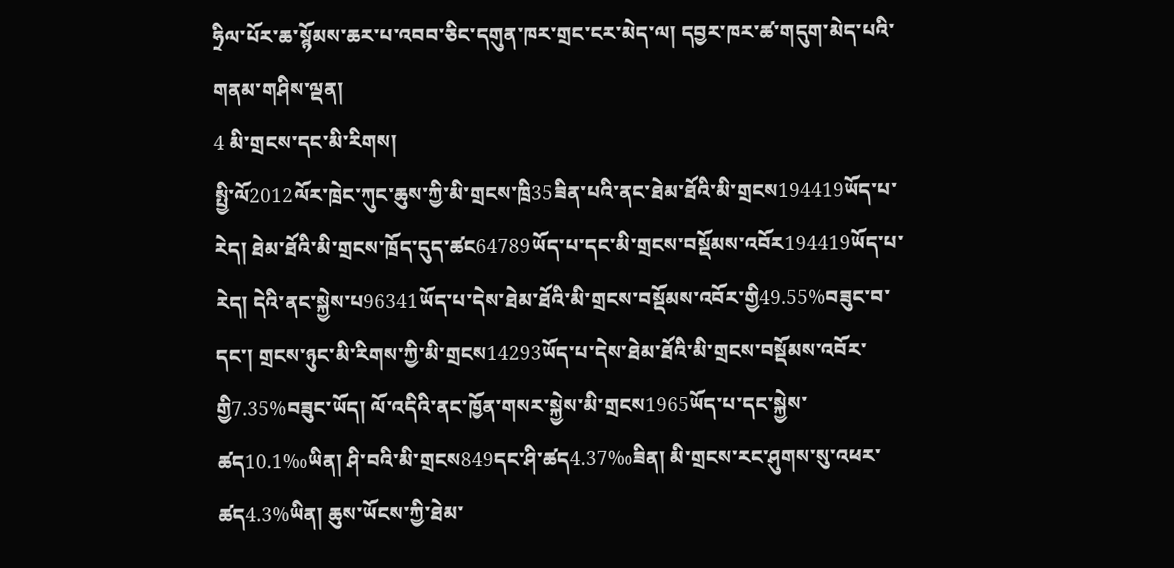ཧྲིལ་པོར་ཆ་སྙོམས་ཆར་པ་འབབ་ཅིང་དགུན་ཁར་གྲང་ངར་མེད་ལ། དབྱར་ཁར་ཚ་གདུག་མེད་པའི་གནམ་གཤིས་ལྡན།
4 མི་གྲངས་དང་མི་རིགས།
སྤྱི་ལོ2012ལོར་ཁྲེང་ཀུང་ཆུས་ཀྱི་མི་གྲངས་ཁྲི35ཟིན་པའི་ནང་ཐེམ་ཐོའི་མི་གྲངས194419ཡོད་པ་རེད། ཐེམ་ཐོའི་མི་གྲངས་ཁྲོད་དུད་ཚང64789ཡོད་པ་དང་མི་གྲངས་བསྡོམས་འབོར194419ཡོད་པ་རེད། དེའི་ནང་སྐྱེས་པ96341ཡོད་པ་དེས་ཐེམ་ཐོའི་མི་གྲངས་བསྡོམས་འབོར་གྱི49.55%བཟུང་བ་དང་། གྲངས་ཉུང་མི་རིགས་ཀྱི་མི་གྲངས14293ཡོད་པ་དེས་ཐེམ་ཐོའི་མི་གྲངས་བསྡོམས་འབོར་གྱི7.35%བཟུང་ཡོད། ལོ་འདིའི་ནང་ཁྱོན་གསར་སྐྱེས་མི་གྲངས1965ཡོད་པ་དང་སྐྱེས་ཚད10.1‰ཡིན། ཤི་བའི་མི་གྲངས849དང་ཤི་ཚད4.37‰ཟིན། མི་གྲངས་རང་ཤུགས་སུ་འཕར་ཚད4.3%ཡིན། ཆུས་ཡོངས་ཀྱི་ཐེམ་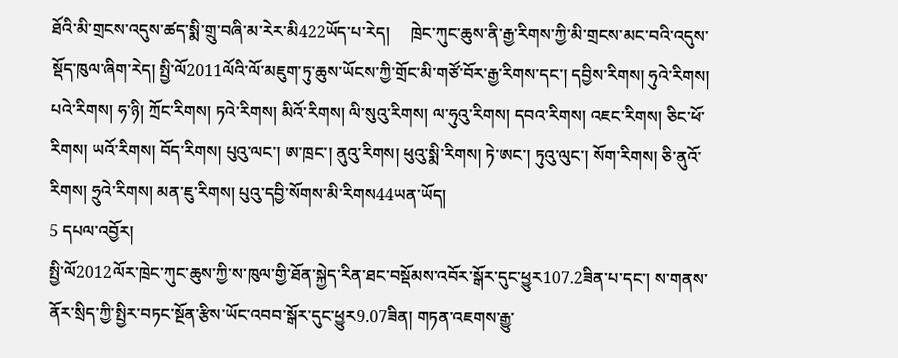ཐོའི་མི་གྲངས་འདུས་ཚད་སྨི་གྲུ་བཞི་མ་རེར་མི422ཡོད་པ་རེད།     ཁྲེང་ཀུང་ཆུས་ནི་རྒྱ་རིགས་ཀྱི་མི་གྲངས་མང་བའི་འདུས་སྡོད་ཁུལ་ཞིག་རེད། སྤྱི་ལོ2011ལོའི་ལོ་མཇུག་ཏུ་ཆུས་ཡོངས་ཀྱི་གྲོང་མི་གཙོ་བོར་རྒྱ་རིགས་དང་། དབྱིས་རིགས། ཧུའེ་རིགས། པའེ་རིགས། ཧ་ཉི། ཀྲོང་རིགས། ཏའེ་རིགས། མིའོ་རིགས། ལི་སུའུ་རིགས། ལ་ཧུའུ་རིགས། དབའ་རིགས། འཇང་རིགས། ཅིང་ཕོ་རིགས། ཡའོ་རིགས། བོད་རིགས། པུའུ་ལང་། ཨ་ཁྲང་། ནུའུ་རིགས། ཕུའུ་སྨི་རིགས། ཏེ་ཨང་། ཏུའུ་ལུང་། སོག་རིགས། ཅི་ནུའོ་རིགས། ཧྲུའེ་རིགས། མན་ཇུ་རིགས། པུའུ་དབྱི་སོགས་མི་རིགས44ཡན་ཡོད།
5 དཔལ་འབྱོར།
སྤྱི་ལོ2012ལོར་ཁྲེང་ཀུང་ཆུས་ཀྱི་ས་ཁུལ་གྱི་ཐོན་སྐྱེད་རིན་ཐང་བསྡོམས་འབོར་སྒོར་དུང་ཕྱུར107.2ཟིན་པ་དང་། ས་གནས་ནོར་སྲིད་ཀྱི་སྤྱིར་བཏང་སྔོན་རྩིས་ཡོང་འབབ་སྒོར་དུང་ཕྱུར9.07ཟིན། གཏན་འཇགས་རྒྱུ་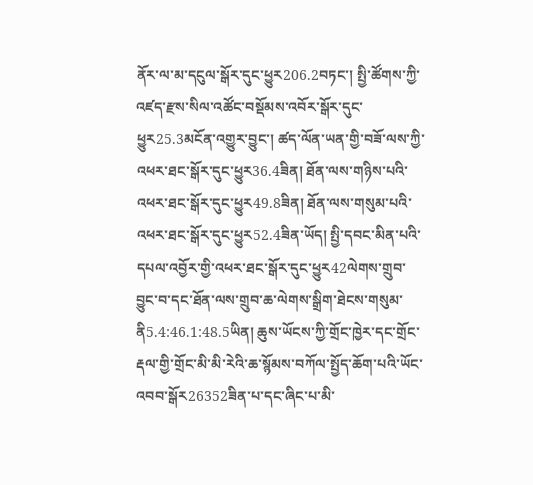ནོར་ལ་མ་དངུལ་སྒོར་དུང་ཕྱུར206.2བཏང་། སྤྱི་ཚོགས་ཀྱི་འཛད་རྫས་སིལ་འཚོང་བསྡོམས་འབོར་སྒོར་དུང་ཕྱུར25.3མངོན་འགྱུར་བྱུང་། ཚད་ལོན་ཡན་གྱི་བཟོ་ལས་ཀྱི་འཕར་ཐང་སྒོར་དུང་ཕྱུར36.4ཟིན། ཐོན་ལས་གཉིས་པའི་འཕར་ཐང་སྒོར་དུང་ཕྱུར49.8ཟིན། ཐོན་ལས་གསུམ་པའི་འཕར་ཐང་སྒོར་དུང་ཕྱུར52.4ཟིན་ཡོད། སྤྱི་དབང་མིན་པའི་དཔལ་འབྱོར་གྱི་འཕར་ཐང་སྒོར་དུང་ཕྱུར42ལེགས་གྲུབ་བྱུང་བ་དང་ཐོན་ལས་གྲུབ་ཆ་ལེགས་སྒྲིག་ཐེངས་གསུམ་ནི5.4:46.1:48.5ཡིན། ཆུས་ཡོངས་ཀྱི་གྲོང་ཁྱེར་དང་གྲོང་རྡལ་གྱི་གྲོང་མི་མི་རེའི་ཆ་སྙོམས་བཀོལ་སྤྱོད་ཆོག་པའི་ཡོང་འབབ་སྒོར26352ཟིན་པ་དང་ཞིང་པ་མི་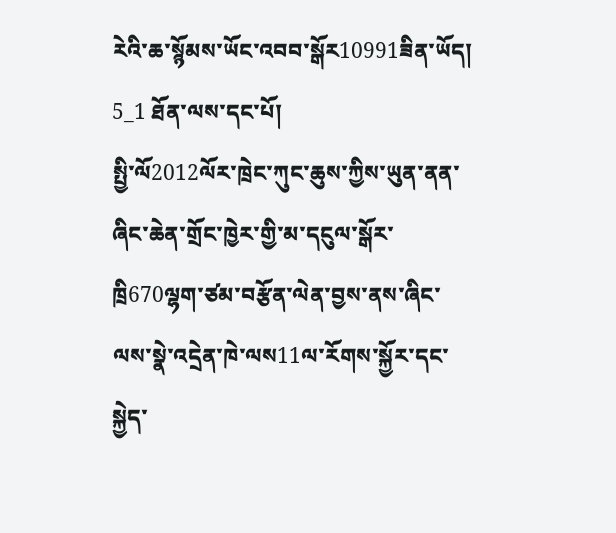རེའི་ཆ་སྙོམས་ཡོང་འབབ་སྒོར10991ཟིན་ཡོད།
5_1 ཐོན་ལས་དང་པོ།
སྤྱི་ལོ2012ལོར་ཁྲེང་ཀུང་ཆུས་ཀྱིས་ཡུན་ནན་ཞིང་ཆེན་གྲོང་ཁྱེར་གྱི་མ་དངུལ་སྒོར་ཁྲི670ལྷག་ཙམ་བརྩོན་ལེན་བྱས་ནས་ཞིང་ལས་སྣེ་འདྲེན་ཁེ་ལས11ལ་རོགས་སྐྱོར་དང་སྐྱེད་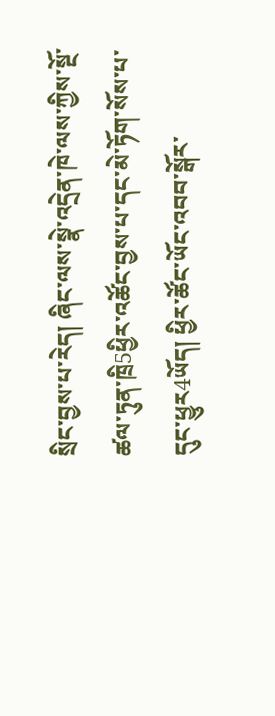སྲིང་བྱས་པ་རེད། ཞིང་ལས་སྣེ་འདྲེན་ཁེ་ལས་ཀྱིས་སྔོ་ཚལ་ཏུན་ཁྲི5ཕྱིར་འཚོང་བྱས་པ་དང་མེ་ཏོག་སོས་པ་དུང་ཕྱུར4ཡོད། ཕྱིར་ཚོང་ཡོང་འབབ་སྒོར་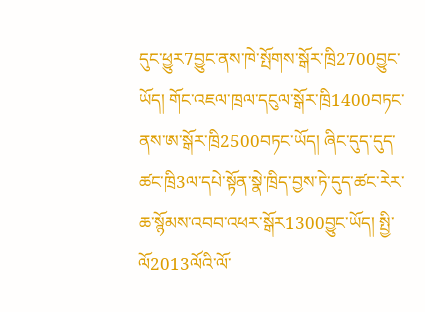དུང་ཕྱུར7བྱུང་ནས་ཁེ་སྤོགས་སྒོར་ཁྲི2700བྱུང་ཡོད། གོང་འཇལ་ཁྲལ་དངུལ་སྒོར་ཁྲི1400བཏང་ནས་ཨ་སྒོར་ཁྲི2500བཏང་ཡོད། ཞིང་དུད་དུད་ཚང་ཁྲི3ལ་དཔེ་སྟོན་སྣེ་ཁྲིད་བྱས་ཏེ་དུད་ཚང་རེར་ཆ་སྙོམས་འབབ་འཕར་སྒོར1300བྱུང་ཡོད། སྤྱི་ལོ2013ལོའི་ལོ་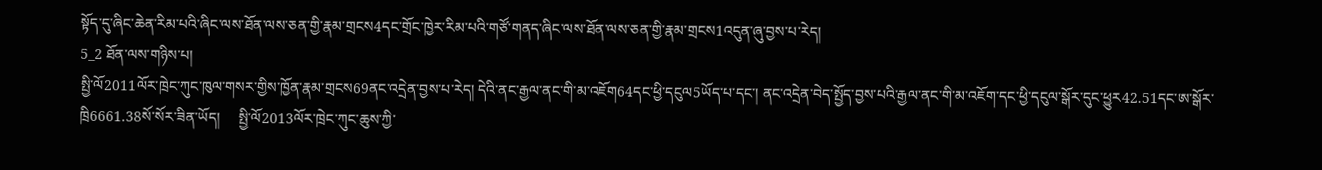སྟོད་དུ་ཞིང་ཆེན་རིམ་པའི་ཞིང་ལས་ཐོན་ལས་ཅན་གྱི་རྣམ་གྲངས4དང་གྲོང་ཁྱེར་རིམ་པའི་གཙོ་གནད་ཞིང་ལས་ཐོན་ལས་ཅན་གྱི་རྣམ་གྲངས1འདུན་ཞུ་བྱས་པ་རེད།
5_2 ཐོན་ལས་གཉིས་པ།
སྤྱི་ལོ2011ལོར་ཁྲེང་ཀུང་ཁུལ་གསར་གྱིས་ཁྱོན་རྣམ་གྲངས69ནང་འདྲེན་བྱས་པ་རེད། དེའི་ནང་རྒྱལ་ནང་གི་མ་འཇོག64དང་ཕྱི་དངུལ5ཡོད་པ་དང་། ནང་འདྲེན་བེད་སྤྱོད་བྱས་པའི་རྒྱལ་ནང་གི་མ་འཇོག་དང་ཕྱི་དངུལ་སྒོར་དུང་ཕྱུར42.51དང་ཨ་སྒོར་ཁྲི6661.38སོ་སོར་ཟིན་ཡོད།     སྤྱི་ལོ2013ལོར་ཁྲེང་ཀུང་ཆུས་ཀྱི་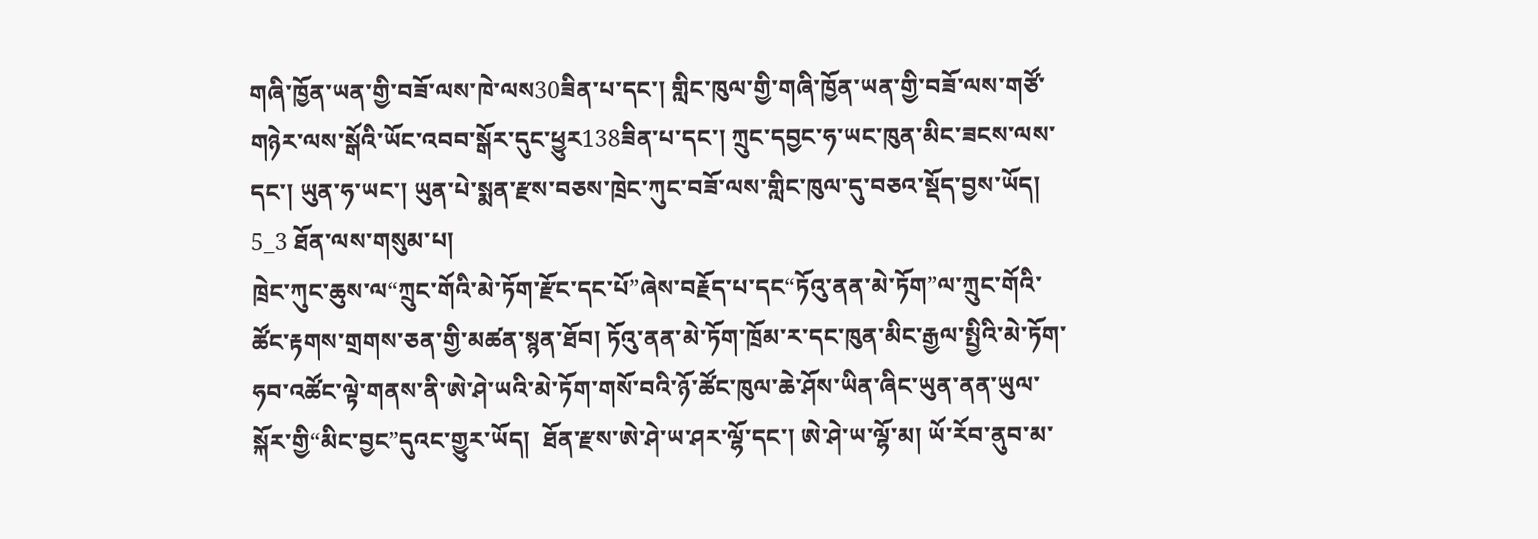གཞི་ཁྱོན་ཡན་གྱི་བཟོ་ལས་ཁེ་ལས30ཟིན་པ་དང་། གླིང་ཁུལ་གྱི་གཞི་ཁྱོན་ཡན་གྱི་བཟོ་ལས་གཙོ་གཉེར་ལས་སྒོའི་ཡོང་འབབ་སྒོར་དུང་ཕྱུར138ཟིན་པ་དང་། ཀྲུང་དབྱང་ཧ་ཡང་ཁུན་མིང་ཟངས་ལས་དང་། ཡུན་ཧ་ཡང་། ཡུན་པེ་སྨན་རྫས་བཅས་ཁྲེང་ཀུང་བཟོ་ལས་གླིང་ཁུལ་དུ་བཅའ་སྡོད་བྱས་ཡོད།
5_3 ཐོན་ལས་གསུམ་པ།
ཁྲེང་ཀུང་ཆུས་ལ“ཀྲུང་གོའི་མེ་ཏོག་རྫོང་དང་པོ”ཞེས་བརྗོད་པ་དང“ཏོའུ་ནན་མེ་ཏོག”ལ་ཀྲུང་གོའི་ཚོང་རྟགས་གྲགས་ཅན་གྱི་མཚན་སྙན་ཐོབ། ཏོའུ་ནན་མེ་ཏོག་ཁྲོམ་ར་དང་ཁུན་མིང་རྒྱལ་སྤྱིའི་མེ་ཏོག་ཧབ་འཚོང་ལྟེ་གནས་ནི་ཨེ་ཤེ་ཡའི་མེ་ཏོག་གསོ་བའི་ཉོ་ཚོང་ཁུལ་ཆེ་ཤོས་ཡིན་ཞིང་ཡུན་ནན་ཡུལ་སྐོར་གྱི“མིང་བྱང”དུའང་གྱུར་ཡོད།  ཐོན་རྫས་ཨེ་ཤེ་ཡ་ཤར་ལྷོ་དང་། ཨེ་ཤེ་ཡ་ལྷོ་མ། ཡོ་རོབ་ནུབ་མ་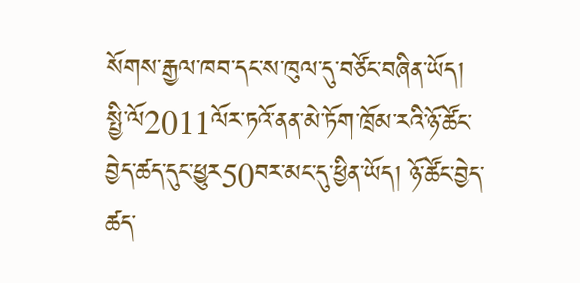སོགས་རྒྱལ་ཁབ་དང་ས་ཁུལ་དུ་བཙོང་བཞིན་ཡོད། སྤྱི་ལོ2011ལོར་ཏའོ་ནན་མེ་ཏོག་ཁྲོམ་རའི་ཉོ་ཚོང་བྱེད་ཚད་དུང་ཕྱུར50བར་མང་དུ་ཕྱིན་ཡོད། ཉོ་ཚོང་བྱེད་ཚད་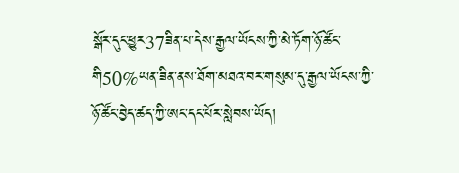སྒོར་དུང་ཕྱུར37ཟིན་པ་དེས་རྒྱལ་ཡོངས་ཀྱི་མེ་ཏོག་ཉོ་ཚོང་གི50%ཡན་ཟིན་ནས་ཐོག་མཐའ་བར་གསུམ་དུ་རྒྱལ་ཡོངས་ཀྱི་ཉོ་ཚོང་བྱེད་ཚད་ཀྱི་ཨང་དང་པོར་སླེབས་ཡོད།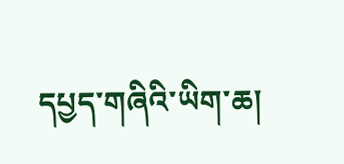དཔྱད་གཞིའི་ཡིག་ཆ།